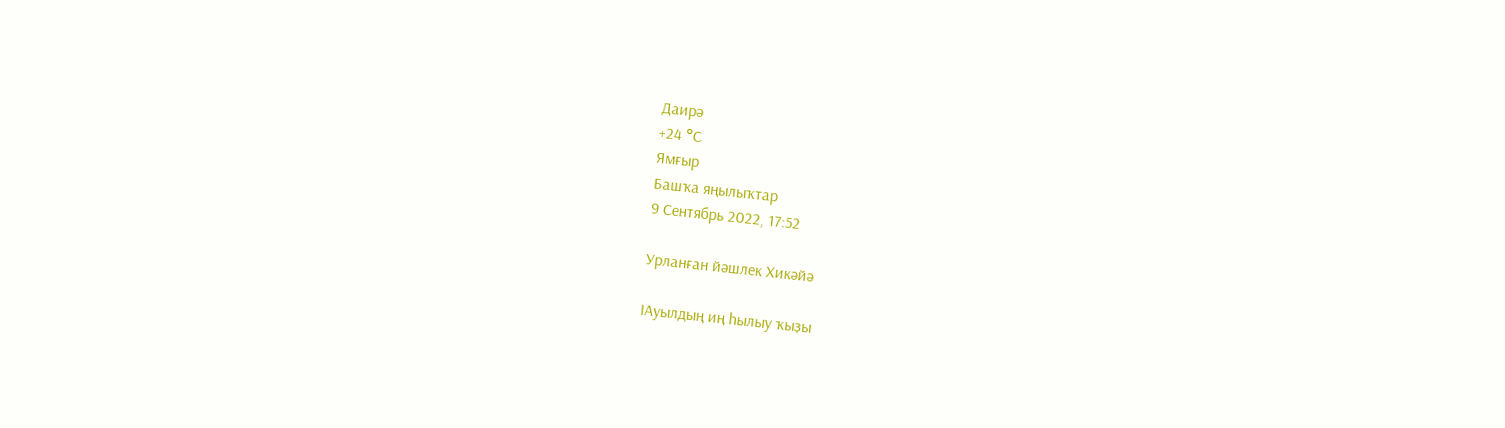Даирә
+24 °С
Ямғыр
Башҡа яңылыҡтар
9 Сентябрь 2022, 17:52

Урланған йәшлек Хикәйә

IАуылдың иң һылыу ҡыҙы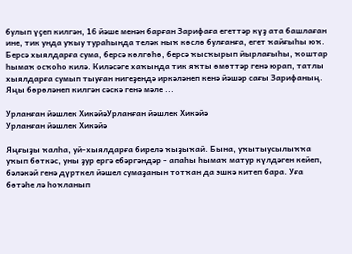булып үҫеп килгән, 16 йәше менән барған Зарифаға егеттәр күҙ ата башлаған ине, тик унда уҡыу тураһында теләк ныҡ көслө булғанға, егет ҡайғыһы юҡ. Берсә хыялдарға сума, берсә көлгөһө, берсә ҡысҡырып йырлағыһы, ҡоштар һымаҡ осҡоһо килә. Киләсәге хаҡында тик яҡты өмөттәр генә юрап, татлы хыялдарға сумып тыуған нигеҙендә иркәләнеп кенә йәшәр сағы Зарифаның. Яңы бөрөләнеп килгән сәскә генә мәле ...

Урланған йәшлек ХикәйәУрланған йәшлек Хикәйә
Урланған йәшлек Хикәйә

Яңғыҙы ҡалһа, уй-хыялдарға бирелә ҡыҙыҡай. Бына, уҡытыусылыҡҡа уҡып бөткәс, уны ҙур ергә ебәргәндәр - апаһы һымаҡ матур күлдәген кейеп, бәләкәй генә дүрткел йәшел сумаҙанын тотҡан да эшкә китеп бара. Уға бөтәһе лә һоҡланып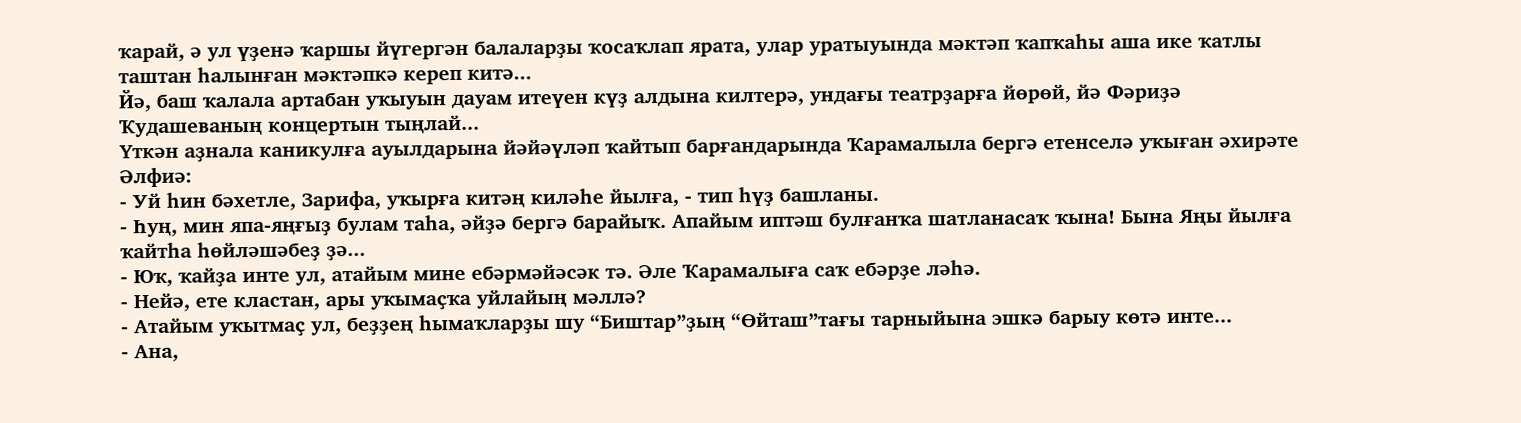ҡарай, ә ул үҙенә ҡаршы йүгергән балаларҙы ҡосаҡлап ярата, улар уратыуында мәктәп ҡапҡаһы аша ике ҡатлы таштан һалынған мәктәпкә кереп китә...
Йә, баш ҡалала артабан уҡыуын дауам итеүен күҙ алдына килтерә, ундағы театрҙарға йөрөй, йә Фәриҙә Ҡудашеваның концертын тыңлай...
Үткән аҙнала каникулға ауылдарына йәйәүләп ҡайтып барғандарында Ҡарамалыла бергә етенселә уҡыған әхирәте Әлфиә:
- Уй һин бәхетле, Зарифа, уҡырға китәң киләһе йылға, - тип һүҙ башланы.
- Һуң, мин япа-яңғыҙ булам таһа, әйҙә бергә барайыҡ. Апайым иптәш булғанҡа шатланасаҡ ҡына! Бына Яңы йылға ҡайтһа һөйләшәбеҙ ҙә...
- Юҡ, ҡайҙа инте ул, атайым мине ебәрмәйәсәк тә. Әле Ҡарамалыға саҡ ебәрҙе ләһә.
- Нейә, ете кластан, ары уҡымаҫҡа уйлайың мәллә?
- Атайым уҡытмаҫ ул, беҙҙең һымаҡларҙы шу “Биштар”ҙың “Өйташ”тағы тарныйына эшкә барыу көтә инте...
- Ана,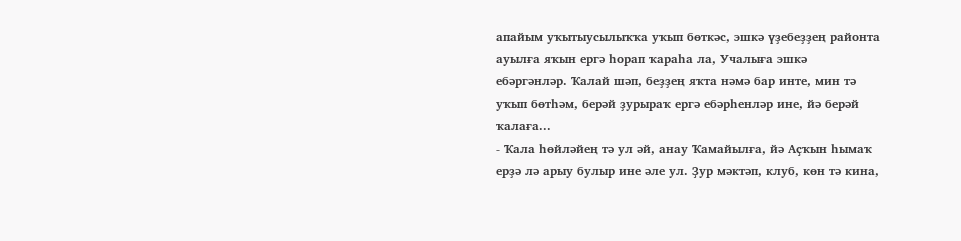апайым уҡытыусылыҡҡа уҡып бөткәс, эшкә үҙебеҙҙең районта ауылға яҡын ергә һорап ҡараһа ла, Учалыға эшкә ебәргәнләр. Ҡалай шәп, беҙҙең яҡта нәмә бар инте, мин тә уҡып бөтһәм, берәй ҙурыраҡ ергә ебәрһенләр ине, йә берәй ҡалаға...
- Ҡала һөйләйең тә ул әй, анау Ҡамайылға, йә Аҫҡын һымаҡ ерҙә лә арыу булыр ине әле ул. Ҙур мәктәп, клуб, көн тә кина,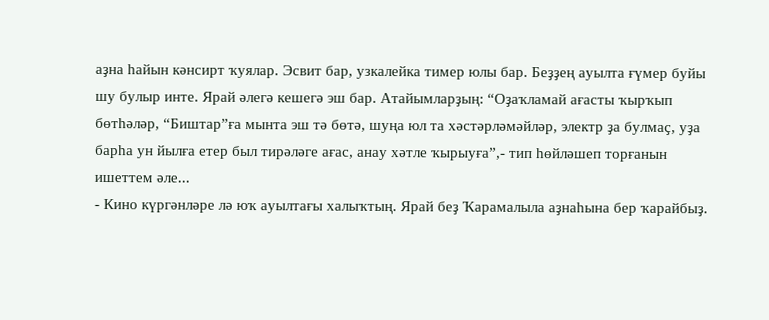аҙна һайын кәнсирт ҡуялар. Эсвит бар, узкалейка тимер юлы бар. Беҙҙең ауылта ғүмер буйы шу булыр инте. Ярай әлегә кешегә эш бар. Атайымларҙың: “Оҙаҡламай ағасты ҡырҡып бөтһәләр, “Биштар”ға мынта эш тә бөтә, шуңа юл та хәстәрләмәйләр, электр ҙа булмаҫ, уҙа барһа ун йылға етер был тирәләге ағас, анау хәтле ҡырыуға”,- тип һөйләшеп торғанын ишеттем әле...
- Кино күргәнләре лә юҡ ауылтағы халыҡтың. Ярай беҙ Ҡарамалыла аҙнаһына бер ҡарайбыҙ.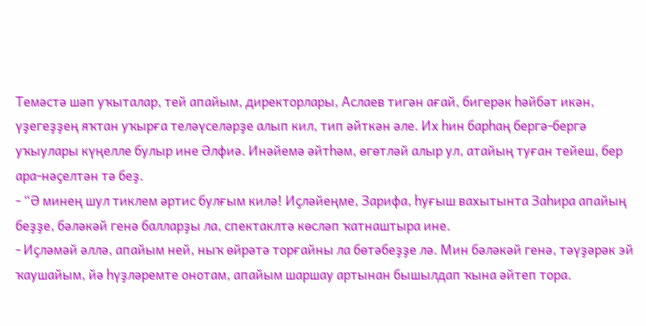Темәстә шәп уҡыталар, тей апайым, директорлары, Аслаев тигән ағай, бигерәк һәйбәт икән, үҙегеҙҙең яҡтан уҡырға теләүселәрҙе алып кил, тип әйткән әле. Их һин барһаң бергә-бергә уҡыулары күңелле булыр ине Әлфиә. Инәйемә әйтһәм, өгөтләй алыр ул, атайың туған тейеш, бер ара-нәҫелтән тә беҙ.
- “Ә минең шул тиклем әртис булғым килә! Иҫләйеңме, Зарифа, һуғыш вахытынта Заһира апайың беҙҙе, бәләкәй генә балларҙы ла, спектаклтә көсләп ҡатнаштыра ине.
- Иҫләмәй әллә, апайым ней, ныҡ өйрәтә торғайны ла бөтәбеҙҙе лә. Мин бәләкәй генә, тәүҙәрәк эй ҡаушайым, йә һүҙләремте онотам, апайым шаршау артынан бышылдап ҡына әйтеп тора.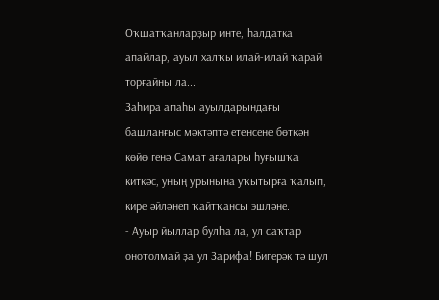Оҡшатҡанларҙыр инте, һалдатка апайлар, ауыл халҡы илай-илай ҡарай торғайны ла...
Заһира апаһы ауылдарындағы башланғыс мәктәптә етенсене бөткән көйө генә Самат ағалары һуғышҡа киткәс, уның урынына уҡытырға ҡалып, кире әйләнеп ҡайтҡансы эшләне.
- Ауыр йыллар булһа ла, ул саҡтар онотолмай ҙа ул Зарифа! Бигерәк тә шул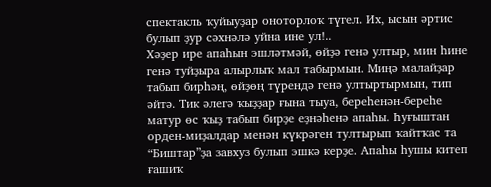спектакль ҡуйыуҙар оноторлоҡ түгел. Их, ысын әртис булып ҙур сәхнәлә уйна ине ул!..
Хәҙер ире апаһын эшләтмәй, өйҙә генә ултыр, мин һине генә туйҙыра алырлыҡ мал табырмын. Миңә малайҙар табып бирһәң, өйҙөң түрендә генә ултыртырмын, тип әйтә. Тик әлегә ҡыҙҙар ғына тыуа, береһенән-береһе матур өс ҡыҙ табып бирҙе еҙнәһенә апаһы. Һуғыштан орден-миҙалдар менән күкрәген тултырып ҡайтҡас та “Биштар”ҙа завхуз булып эшкә керҙе. Апаһы һушы китеп ғашиҡ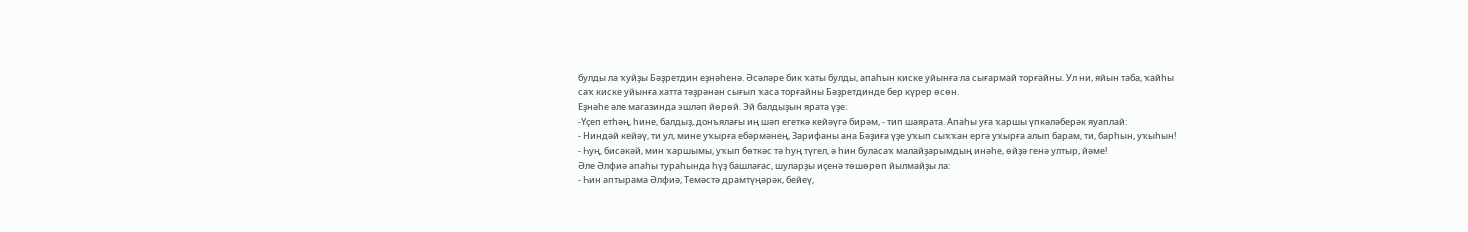булды ла ҡуйҙы Бәҙретдин еҙнәһенә. Әсәләре бик ҡаты булды, апаһын киске уйынға ла сығармай торғайны. Ул ни, яйын таба, ҡайһы саҡ киске уйынға хатта тәҙрәнән сығып ҡаса торғайны Бәҙретдинде бер күрер өсөн.
Еҙнәһе әле магазинда эшләп йөрөй. Эй балдыҙын ярата үҙе:
-Үҫеп етһәң, һине, балдыҙ, донъялағы иң шәп егеткә кейәүгә бирәм, - тип шаярата. Апаһы уға ҡаршы үпкәләберәк яуаплай:
- Ниндәй кейәү, ти ул, мине уҡырға ебәрмәнең, Зарифаны ана Бәҙиға үҙе уҡып сыҡҡан ергә уҡырға алып барам, ти, барһын, уҡыһын!
- Һуң, бисәкәй, мин ҡаршымы, уҡып бөткәс тә һуң түгел, ә һин буласаҡ малайҙарымдың инәһе, өйҙә генә ултыр, йәме!
Әле Әлфиә апаһы тураһында һүҙ башлағас, шуларҙы иҫенә төшөрөп йылмайҙы ла:
- Һин аптырама Әлфиә, Темәстә драмтүңәрәк, бейеү,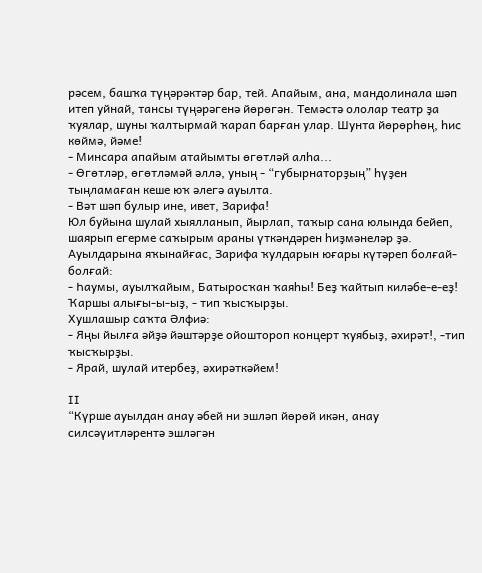рәсем, башҡа түңәрәктәр бар, тей. Апайым, ана, мандолинала шәп итеп уйнай, тансы түңәрәгенә йөрөгән. Темәстә ололар театр ҙа ҡуялар, шуны ҡалтырмай ҡарап барған улар. Шунта йөрөрһөң, һис көймә, йәме!
- Минсара апайым атайымты өгөтләй алһа...
- Өгөтләр, өгөтләмәй әллә, уның - “губырнаторҙың” һүҙен тыңламаған кеше юҡ әлегә ауылта.
- Вәт шәп булыр ине, ивет, Зарифа!
Юл буйына шулай хыялланып, йырлап, таҡыр сана юлында бейеп, шаярып егерме саҡырым араны үткәндәрен һиҙмәнеләр ҙә. Ауылдарына яҡынайғас, Зарифа ҡулдарын юғары күтәреп болғай-болғай:
- Һаумы, ауылҡайым, Батыросҡан ҡаяһы! Беҙ ҡайтып киләбе-е-еҙ! Ҡаршы алығы-ы-ыҙ, - тип ҡысҡырҙы.
Хушлашыр саҡта Әлфиә:
- Яңы йылға әйҙә йәштәрҙе ойоштороп концерт ҡуябыҙ, әхирәт!, -тип ҡысҡырҙы.
- Ярай, шулай итербеҙ, әхирәткәйем!

II
“Күрше ауылдан анау әбей ни эшләп йөрөй икән, анау силсәүитләрентә эшләгән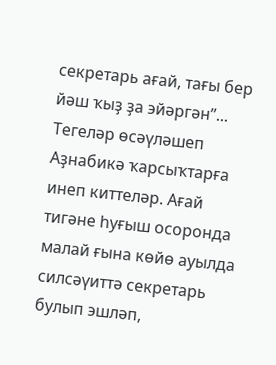секретарь ағай, тағы бер йәш ҡыҙ ҙа эйәргән”... Тегеләр өсәүләшеп Аҙнабикә ҡарсыҡтарға инеп киттеләр. Ағай тигәне һуғыш осоронда малай ғына көйө ауылда силсәүиттә секретарь булып эшләп,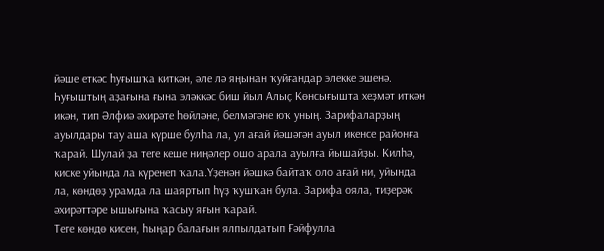йәше еткәс һуғышҡа киткән, әле лә яңынан ҡуйғандар элекке эшенә. Һуғыштың аҙағына ғына эләккәс биш йыл Алыҫ Көнсығышта хеҙмәт иткән икән, тип Әлфиә әхирәте һөйләне, белмәгәне юҡ уның. Зарифаларҙың ауылдары тау аша күрше булһа ла, ул ағай йәшәгән ауыл икенсе районға ҡарай. Шулай ҙа теге кеше ниңәлер ошо арала ауылға йышайҙы. Килһә, киске уйында ла күренеп ҡала.Үҙенән йәшкә байтаҡ оло ағай ни, уйында ла, көндөҙ урамда ла шаяртып һүҙ ҡушҡан була. Зарифа ояла, тиҙерәк әхирәттәре ышығына ҡасыу яғын ҡарай.
Теге көндө кисен, һыңар балағын ялпылдатып Ғәйфулла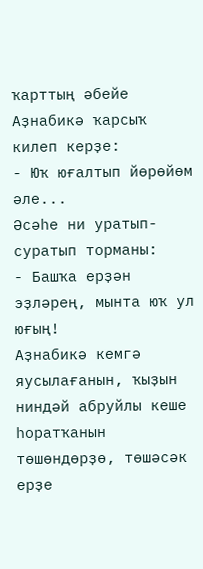ҡарттың әбейе Аҙнабикә ҡарсыҡ килеп керҙе:
- Юҡ юғалтып йөрөйөм әле...
Әсәһе ни уратып-суратып торманы:
- Башҡа ерҙән эҙләрең, мынта юҡ ул юғың!
Аҙнабикә кемгә яусылағанын, ҡыҙын ниндәй абруйлы кеше һоратҡанын төшөндөрҙө, төшәсәк ерҙе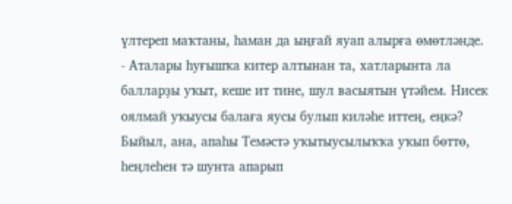үлтереп маҡтаны, һаман да ыңғай яуап алырға өмөтләнде.
- Аталары һуғышҡа китер алтынан та, хатларынта ла балларҙы уҡыт, кеше ит тине, шул васыятын үтәйем. Нисек оялмай уҡыусы балаға яусы булып киләһе иттең, еңкә? Быйыл, ана, апаһы Темәстә уҡытыусылыҡҡа уҡып бөттө, һеңлеһен тә шунта апарып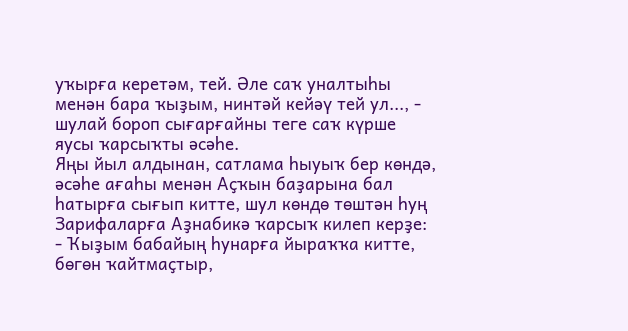уҡырға керетәм, тей. Әле саҡ уналтыһы менән бара ҡыҙым, нинтәй кейәү тей ул..., - шулай бороп сығарғайны теге саҡ күрше яусы ҡарсыҡты әсәһе.
Яңы йыл алдынан, сатлама һыуыҡ бер көндә, әсәһе ағаһы менән Аҫҡын баҙарына бал һатырға сығып китте, шул көндө төштән һуң Зарифаларға Аҙнабикә ҡарсыҡ килеп керҙе:
- Ҡыҙым бабайың һунарға йыраҡҡа китте, бөгөн ҡайтмаҫтыр,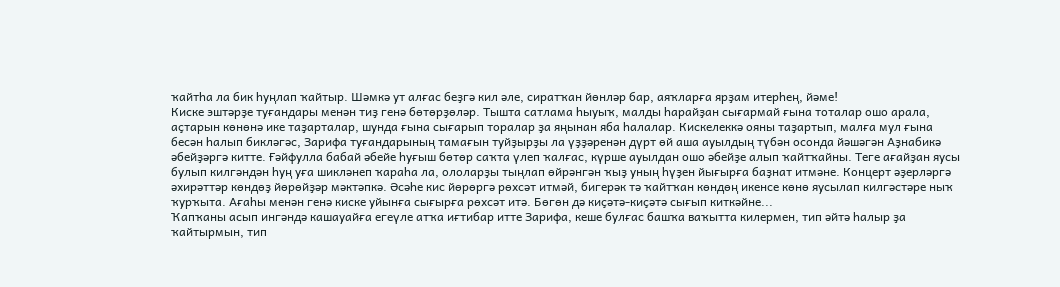ҡайтһа ла бик һуңлап ҡайтыр. Шәмкә ут алғас беҙгә кил әле, сиратҡан йөнләр бар, аяҡларға ярҙам итерһең, йәме!
Киске эштәрҙе туғандары менән тиҙ генә бөтөрҙөләр. Тышта сатлама һыуыҡ, малды һарайҙан сығармай ғына тоталар ошо арала, аҫтарын көнөнә ике таҙарталар, шунда ғына сығарып торалар ҙа яңынан яба һалалар. Кискелеккә ояны таҙартып, малға мул ғына бесән һалып бикләгәс, Зарифа туғандарының тамағын туйҙырҙы ла үҙҙәренән дүрт өй аша ауылдың түбән осонда йәшәгән Аҙнабикә әбейҙәргә китте. Ғәйфулла бабай әбейе һуғыш бөтөр саҡта үлеп ҡалғас, күрше ауылдан ошо әбейҙе алып ҡайтҡайны. Теге ағайҙан яусы булып килгәндән һуң уға шикләнеп ҡараһа ла, ололарҙы тыңлап өйрәнгән ҡыҙ уның һүҙен йығырға баҙнат итмәне. Концерт әҙерләргә әхирәттәр көндөҙ йөрөйҙәр мәктәпкә. Әсәһе кис йөрөргә рөхсәт итмәй, бигерәк тә ҡайтҡан көндөң икенсе көнө яусылап килгәстәре ныҡ ҡурҡыта. Ағаһы менән генә киске уйынға сығырға рөхсәт итә. Бөгөн дә киҫәтә-киҫәтә сығып киткәйне...
Ҡапҡаны асып ингәндә кашауайға егеүле атҡа иғтибар итте Зарифа, кеше булғас башҡа ваҡытта килермен, тип әйтә һалыр ҙа ҡайтырмын, тип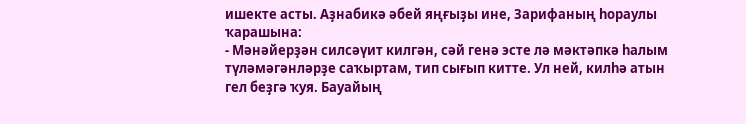ишекте асты. Аҙнабикә әбей яңғыҙы ине, Зарифаның һораулы ҡарашына:
- Мәнәйерҙән силсәүит килгән, сәй генә эсте лә мәктәпкә һалым түләмәгәнләрҙе саҡыртам, тип сығып китте. Ул ней, килһә атын гел беҙгә ҡуя. Бауайың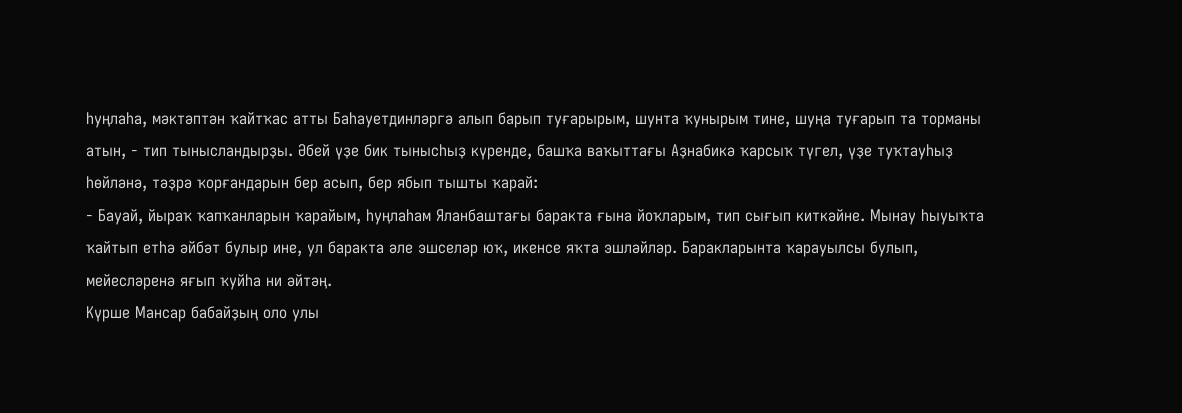һуңлаһа, мәктәптән ҡайтҡас атты Баһауетдинләргә алып барып туғарырым, шунта ҡунырым тине, шуңа туғарып та торманы атын, - тип тынысландырҙы. Әбей үҙе бик тынысһыҙ күренде, башҡа ваҡыттағы Аҙнабикә ҡарсыҡ түгел, үҙе туҡтауһыҙ һөйләнә, тәҙрә ҡорғандарын бер асып, бер ябып тышты ҡарай:
- Бауай, йыраҡ ҡапҡанларын ҡарайым, һуңлаһам Яланбаштағы баракта ғына йоҡларым, тип сығып киткәйне. Мынау һыуыҡта ҡайтып етһә әйбәт булыр ине, ул баракта әле эшселәр юҡ, икенсе яҡта эшләйләр. Баракларынта ҡарауылсы булып, мейесләренә яғып ҡуйһа ни әйтәң.
Күрше Мансар бабайҙың оло улы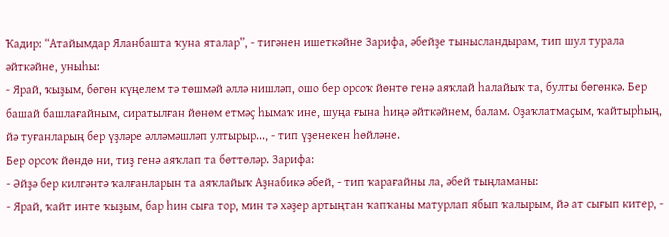Ҡадир: “Атайымдар Яланбашта ҡуна яталар”, - тигәнен ишеткәйне Зарифа, әбейҙе тынысландырам, тип шул турала әйткәйне, уныһы:
- Ярай, ҡыҙым, бөгөн күңелем тә төшмәй әллә нишләп, ошо бер орсоҡ йөнтө генә аяҡлай һалайыҡ та, булты бөгөнкә. Бер башай башлағайным, сиратылған йөнөм етмәҫ һымаҡ ине, шуңа ғына һиңә әйткәйнем, балам. Оҙаҡлатмаҫым, ҡайтырһың, йә туғанларың бер үҙләре әлләмәшләп ултырыр..., - тип үҙенекен һөйләне.
Бер орсоҡ йөндө ни, тиҙ генә аяҡлап та бөттөләр. Зарифа:
- Әйҙә бер килгәнтә ҡалғанларын та аяҡлайыҡ Аҙнабикә әбей, - тип ҡарағайны ла, әбей тыңламаны:
- Ярай, ҡайт инте ҡыҙым, бар һин сыға тор, мин тә хәҙер артыңтан ҡапҡаны матурлап ябып ҡалырым, йә ат сығып китер, -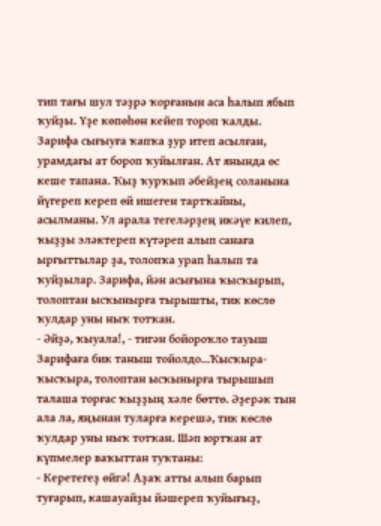тип тағы шул тәҙрә ҡорғанын аса һалып ябып ҡуйҙы. Үҙе көпөһөн кейеп тороп ҡалды. Зарифа сығыуға ҡапҡа ҙур итеп асылған, урамдағы ат бороп ҡуйылған. Ат янында өс кеше тапана. Ҡыҙ ҡурҡып әбейҙең соланына йүгереп кереп өй ишеген тартҡайны, асылманы. Ул арала тегеләрҙең икәүе килеп, ҡыҙҙы эләктереп күтәреп алып санаға ырғыттылар ҙа, толопҡа урап һалып та ҡуйҙылар. Зарифа, йән асығына ҡысҡырып, толоптан ысҡынырға тырышты, тик көслө ҡулдар уны ныҡ тотҡан.
- Әйҙә, ҡыуала!, - тигән бойороҡло тауыш Зарифаға бик таныш тойолдо...Ҡысҡыра-ҡысҡыра, толоптан ысҡынырға тырышып талаша торғас ҡыҙҙың хәле бөттө. Әҙерәк тын ала ла, яңынан туларға керешә, тик көслө ҡулдар уны ныҡ тотҡан. Шәп юртҡан ат күпмелер ваҡыттан туҡтаны:
- Керетегеҙ өйгә! Аҙаҡ атты алып барып туғарып, кашауайҙы йәшереп ҡуйығыҙ,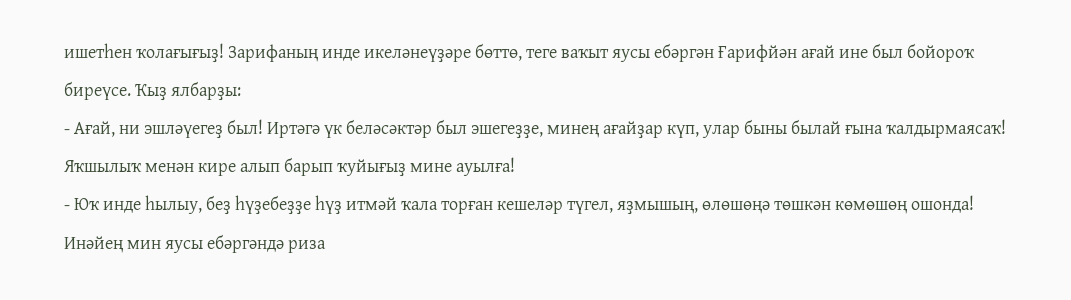ишетһен ҡолағығыҙ! Зарифаның инде икеләнеүҙәре бөттө, теге ваҡыт яусы ебәргән Ғарифйән ағай ине был бойороҡ биреүсе. Ҡыҙ ялбарҙы:
- Ағай, ни эшләүегеҙ был! Иртәгә үк беләсәктәр был эшегеҙҙе, минең ағайҙар күп, улар быны былай ғына ҡалдырмаясаҡ! Яҡшылыҡ менән кире алып барып ҡуйығыҙ мине ауылға!
- Юҡ инде һылыу, беҙ һүҙебеҙҙе һүҙ итмәй ҡала торған кешеләр түгел, яҙмышың, өлөшөңә төшкән көмөшөң ошонда! Инәйең мин яусы ебәргәндә риза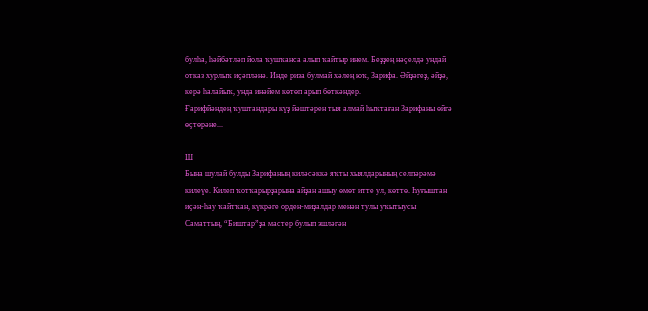булһа, һәйбәтләп йола ҡушҡанса алып ҡайтыр инем. Беҙҙең нәҫелдә ундай отказ хурлыҡ иҫәпләнә. Инде риза булмай хәлең юҡ, Зарифа. Әйҙәгеҙ, әйҙә, керә һалайыҡ, унда инәйем көтөп арып бөткәндер.
Ғарифйәндең ҡуштандары күҙ йәштәрен тыя алмай һыҡтаған Зарифаны өйгә өҫтөрәне...

Ш
Бына шулай булды Зарифаның киләсәккә яҡты хыялдарының селпәрәмә килеүе. Килеп ҡотҡарырҙарына айҙан ашыу өмөт итте ул, көттө. Һуғыштан иҫән-һау ҡайтҡан, күкрәге орден-миҙалдар менән тулы уҡытыусы Саматтың, “Биштар”ҙа мастер булып эшләгән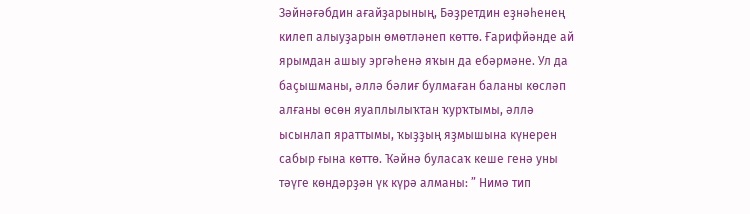Зәйнәғәбдин ағайҙарының, Бәҙретдин еҙнәһенең килеп алыуҙарын өмөтләнеп көттө. Ғарифйәнде ай ярымдан ашыу эргәһенә яҡын да ебәрмәне. Ул да баҫышманы, әллә бәлиғ булмаған баланы көсләп алғаны өсөн яуаплылыҡтан ҡурҡтымы, әллә ысынлап яраттымы, ҡыҙҙың яҙмышына күнерен сабыр ғына көттө. Ҡәйнә буласаҡ кеше генә уны тәүге көндәрҙән үк күрә алманы: ” Нимә тип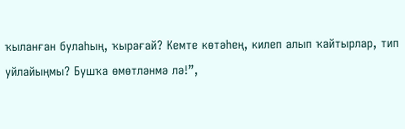ҡыланған булаһың, ҡырағай? Кемте көтәһең, килеп алып ҡайтырлар, тип уйлайыңмы? Бушҡа өмөтләнмә лә!”,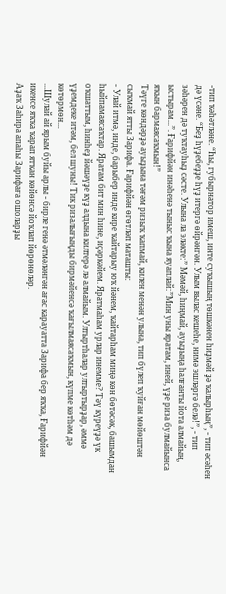-тип ҡәһәтләне. “Һы, губырнатор имеш, инте суҡышың төшкәнен һиҙмәй ҙә ҡалырһың”, - тип әсәһен дә үсәне. “Беҙ һүҙебеҙҙе һүҙ итергә өйрәнгән. Улым вылас кешеһе, нимә эшләргә белә!”, - тип зәһәрен дә туҡтауһыҙ сәсте. Улына ла эләкте:” Мәмәй, һиңмай, ауыҙыңа һалғанты йота алмайың, ыстырам...”. Ғарифйән инәһенә тыныс ҡына яуаплай:”Мин уны яратам, иней, үҙе риза булмайынса яҡын бармаясаҡмын!”
Тәүге көндәрҙә ауыҙына тәғәм ризыҡ ҡапмай, килен менән улына, тип бүлеп ҡуйған мөйөштән сыҡмай ятты Зарифа. Ғарифйән өгөтләп маташты:
- Улай итмә, инде, барыбер инде кире ҡайтарыу юҡ йәнем, ҡайтарһам миңә көн бөтәсәк, башымдан һыйпамаясаҡтар. Яратам бит мин һине, иҫәркәйем. Яратмаһам урлар инемме? Тәү күреүҙә үк оҡшаттым, һинһеҙ йәшәүҙе күҙ алдына килтерә лә алмайым. Ултыртһалар ултыртырҙар, әммә үҙемдеке итәм, бел шуны! Тик ризалығыңды бирмәйенсә ҡағылмаясаҡмын, күпме көтһәм дә көтөрмөн...
...Шулай ай ярым буйы арлы - бирле генә әтмәләнгән ағас карауатта Зарифа бер яҡҡа, Ғарифйән икенсе яҡҡа ҡарап ятҡан көйөнсә йоҡлап йөрөнөләр.
Аҙаҡ Заһира апаһы Зарифаға ошоларҙы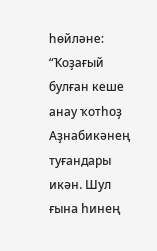һөйләне: “Ҡоҙағый булған кеше анау ҡотһоҙ Аҙнабикәнең туғандары икән. Шул ғына һинең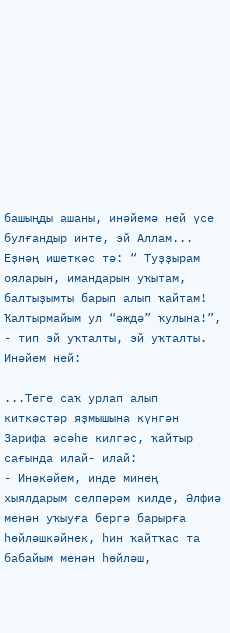башыңды ашаны, инәйемә ней үсе булғандыр инте, эй Аллам... Еҙнәң ишеткәс тә: “ Туҙҙырам ояларын, имандарын уҡытам, балтыҙымты барып алып ҡайтам! Ҡалтырмайым ул “әждә” ҡулына!”, - тип эй уҡталты, эй уҡталты. Инәйем ней:

...Теге саҡ урлап алып киткәстәр яҙмышына күнгән Зарифа әсәһе килгәс, ҡайтыр сағында илай- илай:
- Инәкәйем, инде минең хыялдарым селпәрәм килде, Әлфиә менән уҡыуға бергә барырға һөйләшкәйнек, һин ҡайтҡас та бабайым менән һөйләш,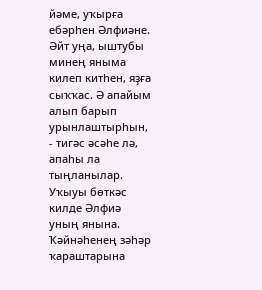йәме, уҡырға ебәрһен Әлфиәне. Әйт уңа, ыштубы минең яныма килеп китһен, яҙға сыҡҡас. Ә апайым алып барып урынлаштырһын, - тигәс әсәһе лә, апаһы ла тыңланылар.
Уҡыуы бөткәс килде Әлфиә уның янына. Ҡәйнәһенең зәһәр ҡараштарына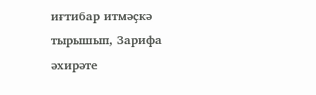иғтибар итмәҫкә тырышып, Зарифа әхирәте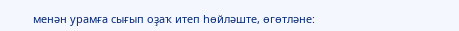менән урамға сығып оҙаҡ итеп һөйләште, өгөтләне: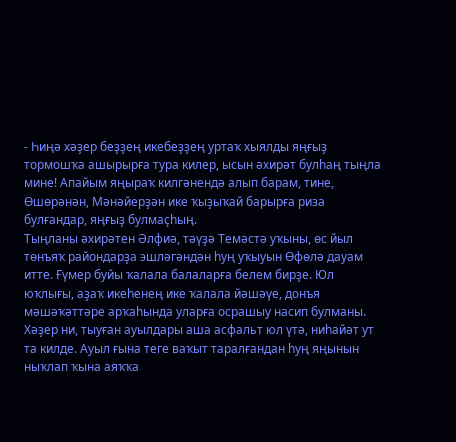- Һиңә хәҙер беҙҙең икебеҙҙең уртаҡ хыялды яңғыҙ тормошҡа ашырырға тура килер, ысын әхирәт булһаң тыңла мине! Апайым яңыраҡ килгәнендә алып барам, тине, Өшөрәнән, Мәнәйерҙән ике ҡыҙыҡай барырға риза булғандар, яңғыҙ булмаҫһың.
Тыңланы әхирәтен Әлфиә, тәүҙә Темәстә уҡыны, өс йыл төнъяҡ райондарҙа эшләгәндән һуң уҡыуын Өфөлә дауам итте. Ғүмер буйы ҡалала балаларға белем бирҙе. Юл юҡлығы, аҙаҡ икеһенең ике ҡалала йәшәүе, донъя мәшәҡәттәре арҡаһында уларға осрашыу насип булманы. Хәҙер ни, тыуған ауылдары аша асфальт юл үтә, ниһайәт ут та килде. Ауыл ғына теге ваҡыт таралғандан һуң яңынын ныҡлап ҡына аяҡҡа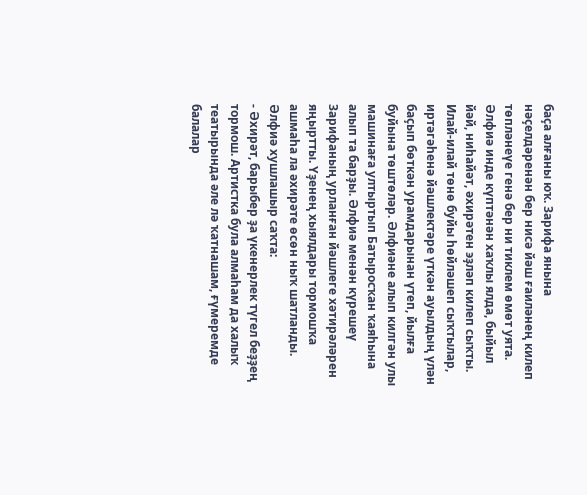баҫа алғаны юҡ. Зарифа янына нәҫелдәренән бер нисә йәш ғаиләнең килеп төпләнеүе генә бер ни тиклем өмөт уята.
Әлфиә инде күптәнән хаҡлы ялда, быйыл йәй, ниһайәт, әхирәтен эҙләп килеп сыҡты. Илай-илай төнө буйы һөйләшеп сыҡтылар, иртәгәһенә йәшлектәре үткән ауылдың үлән баҫып бөткән урамдарынан үтеп, йылға буйына төштөләр. Әлфиәне алып килгән улы машинаға ултыртып Батыросҡан ҡаяһына алып та барҙы. Әлфиә менән күрешеү Зарифаның урланған йәшлеге хәтирәләрен яңыртты. Үҙенең хыялдары тормошҡа ашмаһа ла әхирәте өсөн ныҡ шатланды. Әлфиә хушлашыр саҡта:
- Әхирәт, барыбер ҙа үкенерлек түгел беҙҙең тормош. Артистка була алмаһам да халыҡ театырында әле лә ҡатнашам, ғүмеремде балалар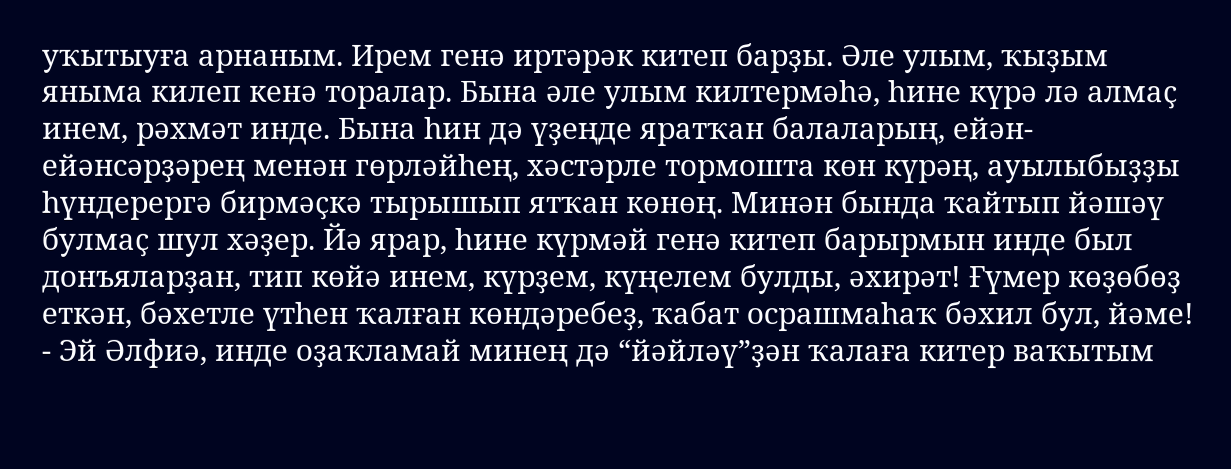уҡытыуға арнаным. Ирем генә иртәрәк китеп барҙы. Әле улым, ҡыҙым яныма килеп кенә торалар. Бына әле улым килтермәһә, һине күрә лә алмаҫ инем, рәхмәт инде. Бына һин дә үҙеңде яратҡан балаларың, ейән-ейәнсәрҙәрең менән гөрләйһең, хәстәрле тормошта көн күрәң, ауылыбыҙҙы һүндерергә бирмәҫкә тырышып ятҡан көнөң. Минән бында ҡайтып йәшәү булмаҫ шул хәҙер. Йә ярар, һине күрмәй генә китеп барырмын инде был донъяларҙан, тип көйә инем, күрҙем, күңелем булды, әхирәт! Ғүмер көҙөбөҙ еткән, бәхетле үтһен ҡалған көндәребеҙ, ҡабат осрашмаһаҡ бәхил бул, йәме!
- Эй Әлфиә, инде оҙаҡламай минең дә “йәйләү”ҙән ҡалаға китер ваҡытым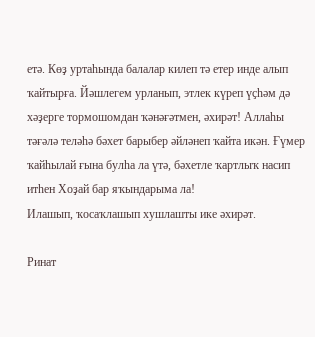етә. Көҙ уртаһында балалар килеп тә етер инде алып ҡайтырға. Йәшлегем урланып, этлек күреп үҫһәм дә хәҙерге тормошомдан ҡәнәғәтмен, әхирәт! Аллаһы тәғәлә теләһә бәхет барыбер әйләнеп ҡайта икән. Ғүмер ҡайһылай ғына булһа ла үтә, бәхетле ҡартлыҡ насип итһен Хоҙай бар яҡындарыма ла!
Илашып, ҡосаҡлашып хушлашты ике әхирәт.

Ринат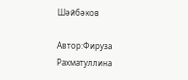Шәйбәков

Автор:Фируза Рахматуллина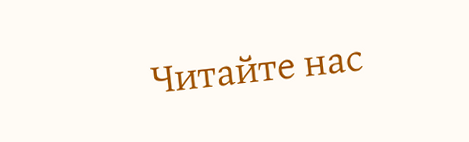Читайте нас